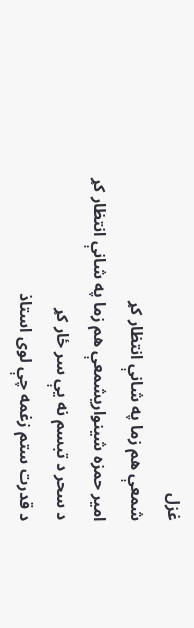غزل
شمعې هم زما په شانې انتظار کړ
امیر حمزه شینواریشمعې هم زما په شانې انتظار کړ
د سحر د تبسم نه يې سر ځار کړ
د قدرت ستم زغمه چې لوی استاذ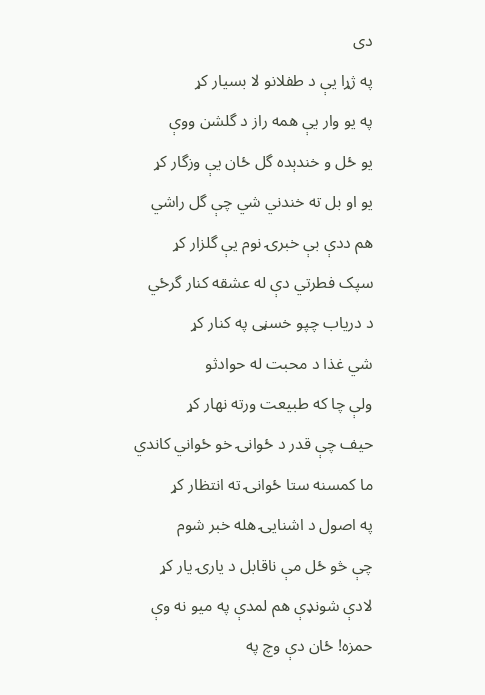دی
په ژړا يې د طفلانو لا بسيار کړ
په يو وار يې همه راز د گلشن ووې
يو ځل و خندېده گل ځان يې وزگار کړ
يو او بل ته خندني شي چې گل راشي
هم ددې بې خبرۍ نوم يې گلزار کړ
سپک فطرتي دې له عشقه کنار گرځي
د درياب چپو خسڼی په کنار کړ
شي غذا د محبت له حوادثو
ولې چا که طبيعت ورته نهار کړ
حيف چې قدر د ځوانۍ خو ځواني کاندي
ما کمسنه ستا ځوانۍ ته انتظار کړ
په اصول د اشنايۍ هله خبر شوم
چې څو ځل مې ناقابل د يارۍ يار کړ
لادې شونډې هم لمدې په ميو نه وې
حمزه! ځان دې وچ په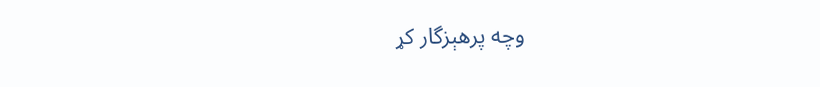وچه پرهېزگار کړ